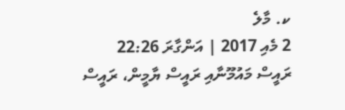ކ. މާލެ
2 މެއި 2017 | އަންގާރަ 22:26
ރައީސް މައުމޫނާއި ރައީސް ޔާމީން، ރައީސް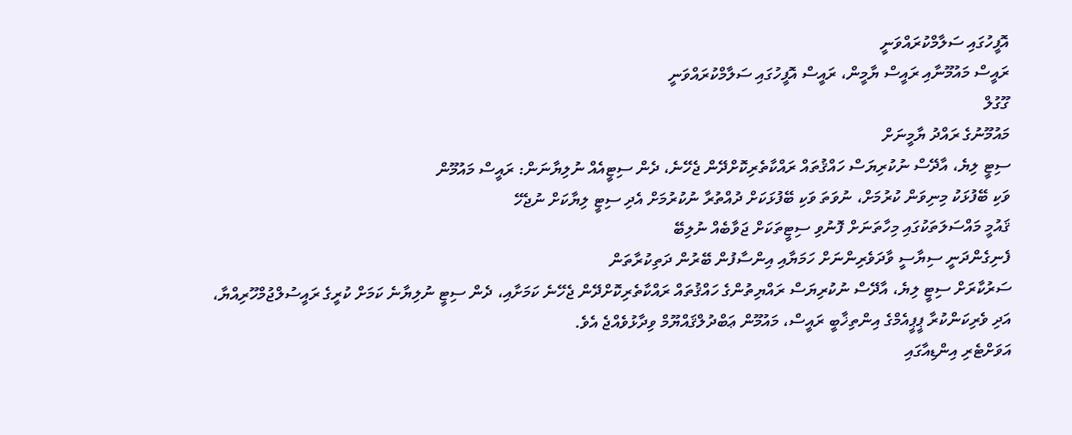އޮފީހުގައި ސަލާމްކުރައްވަނީ
ރައީސް މައުމޫނާއި ރައީސް ޔާމީން، ރައީސް އޮފީހުގައި ސަލާމްކުރައްވަނީ
ގޫގުލް
މައުމޫނުގެ ރައްދު ޔާމީނަށް
ސިޓީ ލިޔެ، އާދޭސް ނުކުރިޔަސް ހައްޤުތައް ރައްކާތެރިކޮށްދޭން ޖެހޭނެ، ދެން ސިޓީއެއް ނުލިޔާނަން: ރައީސް މައުމޫން
ވަކި ބޭފުޅަކު މިނިވަން ކުރުމަށް، ނުވަތަ ވަކި ބޭފުޅަކަށް ދުއްތުރާ ނުކުރުމަށް އެދި ސިޓީ ލިޔާކަށް ނުޖެހޭ
ޤައުމީ މައްސަލަތަކުގައި މިހާތަނަށް ފޮނުވި ސިޓީތަކަށް ޖަވާބެއް ނުލިބޭ
ފެނިގެންދަނީ ސިޔާސީ ވާދަވެރިންނަށް ހަމަޔާއި އިންސާފުން ބޭރުން ދަތިކުރާތަން
ސަރުކާރަށް ސިޓީ ލިޔެ، އާދޭސް ނުކުރިޔަސް ރައްޔިތުންގެ ހައްޤުތައް ރައްކާތެރިކޮށްދޭން ޖެހޭނެ ކަމަށާއި، ދެން ސިޓީ ނުލިޔާނެ ކަމަށް ކުރީގެ ރައީސުލްޖުމްހޫރިއްޔާ، އަދި ވެރިކަންކުރާ ޕީޕީއެމްގެ އިންތިޚާބީ ރައީސް، މައުމޫން ޢަބްދުލްޤައްޔޫމް ވިދާޅުވެއްޖެ އެވެ.
އަވަށްޓެރި އިންޑިއާގައި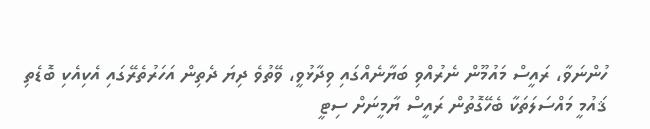ހުންނަވާ، ރައީސް މައުމޫން ނެރުއްވި ބަޔާނެއްގައި ވިދާޅުވީ، ވޭތުވެ ދިޔަ ދެތިން އަހަރުތެރޭގައި އެކިއެކި ބޮޑެތި ޤައުމީ މައްސަލަތަކާ ބެހޭގޮތުން ރައީސް ޔާމީނަށް ސިޓީ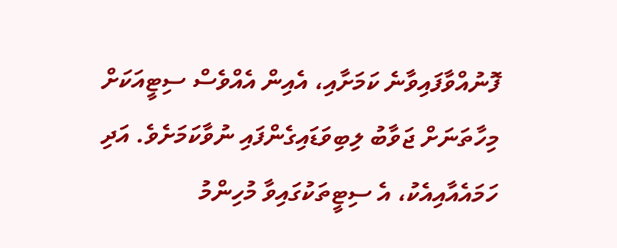ފޮނުއްވާފައިވާނެ ކަމަށާއި، އެއިން އެއްވެސް ސިޓީއަކަށް މިހާތަނަށް ޖަވާބު ލިބިވަޑައިގެންފައި ނުވާކަމަށެވެ. އަދި ހަމައެއާއިއެކު، އެ ސިޓީތަކުގައިވާ މުހިންމު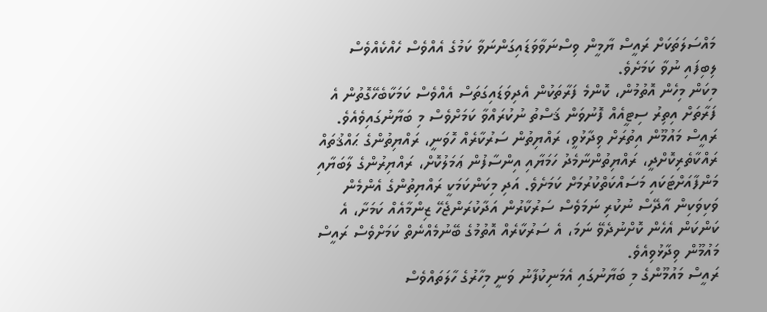މައްސަލަތަކަށް ރައީސް ޔާމީން ވިސްނަވާވަޑައިގަންނަވާ ކަމުގެ އެއްވެސް ހެއްކެއްވެސް ލިބިފައި ނުވާ ކަމަށެވެ.
މިކަން މިހެން އޮތުމުން، ކޮންމެ ފަރާތަކުން އެދިވަޑައިގަތަސް އެއްވެސް ކަމަކާބެހޭގޮތުން އެ ފަރާތަށް އިތިރު ސިޓީއެއް ފޮނުވަން ޤަސްތު ނުކުރައްވާ ކަމަށްވެސް މި ބަޔާނުގައިވެއެވެ.
ރައީސް މައުމޫން އިތުރަށް ވިދާޅުވީ، ރައްޔިތުން ސަރުކާރެއް ހޮވަނީ، ރައްޔިތުންގެ ޙައްޤުތައް ރައްކާތެރިކޮށްދީ، ރައްޔިތުންނާމެދު ހަމަޔާއި އިންސާފުން ޢަމަލުކޮށް، ރައްޔިރުންގެ ލާބަޔާއި މަންފާއަށްޓަކައި މަސައްކަތްކުރުމަށް ކަމަށެވެ. އަދި މިކަންކަމަކީ ރައްޔިތުންގެ އެންމެން ވަކިވަކިން އާދޭސް ނުކުރި ނަމަވެސް ސަރުކާރުން އަދާކުރަންޖެހޭ ޒިންމާއެއް ކަމަށާ، އެ ކަންކަން އެހެން ކޮށްނުދެވޭ ނަމަ، އެ ސަރުކާރެއް އޮތުމުގެ ބޭނުމެއްނެތް ކަމަށްވެސް ރައީސް މައުމޫން ވިދާޅުވިއެވެ.
ރައީސް މައުމޫންގެ މި ބަޔާނުގައި އެމަނިކުފާނު ވަނީ މިހާރުގެ ހާލަތައްވެސް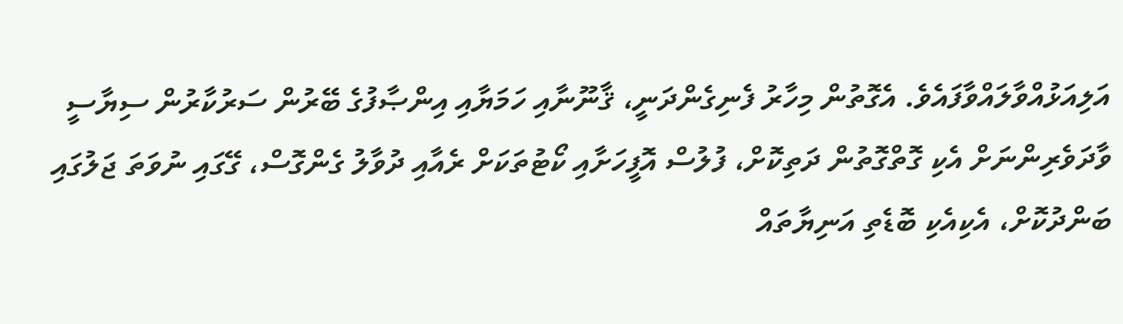އަލިއަޅުއްވާލައްވާފައެވެ. އެގޮތުން މިހާރު ފެނިގެންދަނީ، ޤާނޫނާއި ހަމަޔާއި އިންޞާފުގެ ބޭރުން ސަރުކާރުން ސިޔާސީ ވާދަވެރިންނަށް އެކި ގޮތްގޮތުން ދަތިކޮށް، ފުލުސް އޮފީހަށާއި ކޯޓުތަކަށް ރެއާއި ދުވާލު ގެންގޮސް، ގޭގައި ނުވަތަ ޖަލުގައި ބަންދުކޮށް، އެކިއެކި ބޮޑެތި އަނިޔާތައް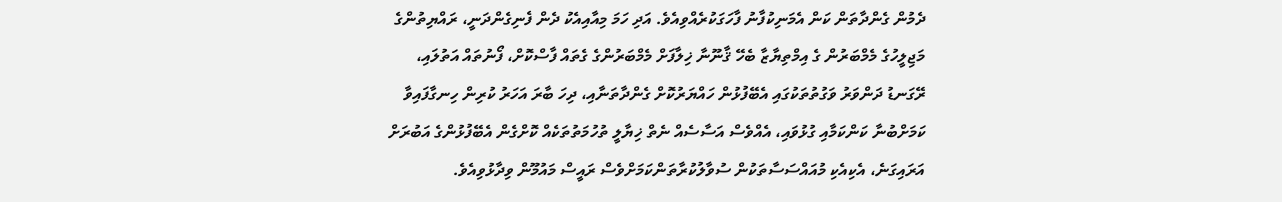ދެމުން ގެންދާތަން ކަން އެމަނިކުފާނު ފާހަގަކުރެއްވިއެވެ. އަދި ހަމަ މިއާއިއެކު ދެން ފެނިގެންދަނީ، ރައްޔިތުންގެ މަޖިލީހުގެ މެމްބަރުން ގެ އިމްތިޔާޒާ ބެހޭ ޤާނޫނާ ޚިލާފަށް މެމްބަރުންގެ ގެތައް ފާސްކޮށް، ފޯނުތައް އަތުލައި، ރޭގަނޑު ދަންވަރު ވަގުތުތަކުގައި އެބޭފުޅުން ހައްޔަރުކޮށް ގެންދާތަނާއި، ދިހަ ބާރަ އަހަރު ކުރިން ހިނގާފައިވާ ކަމަށްބުނާ ކަންކަމާއި ގުޅުވައި، އެއްވެސް އަސާސެއް ނެތް ޚިޔާލީ ތުހުމަތުތަކެއް ކޮށްގެން އެބޭފުޅުންގެ އަބުރަށް އަރައިގަނެ، އެކިއެކި މުއައްސަސާތަކުން ސުވާލުކުރާތަންކަމަށްވެސް ރައީސް މައުމޫން ވިދާޅުވިއެވެ.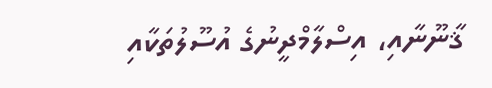ޤާނޫނާއި، އިސްލާމްދީނުގެ އުސޫލުތަކާއި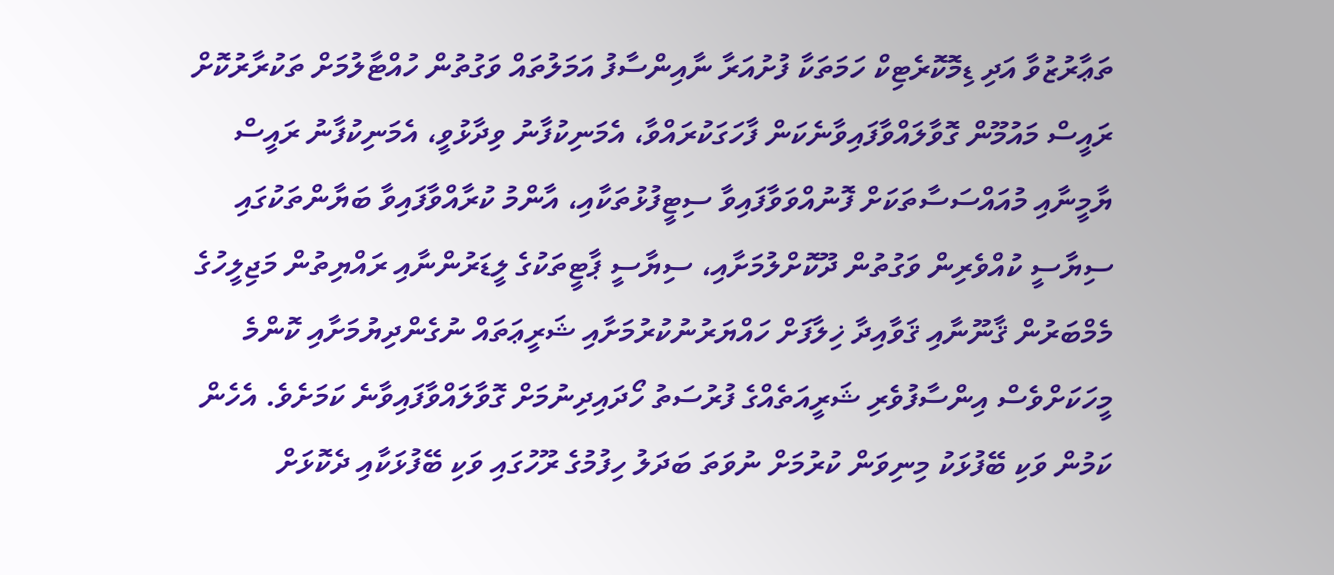ތަޢާރުޒުވާ އަދި ޑިމޮކޮރެޓިކް ހަމަތަކާ ފުށުއަރާ ނާއިންސާފު އަމަލުތައް ވަގުތުން ހުއްޓާލުމަށް ތަކުރާރުކޮށް ރައީސް މައުމޫން ގޮވާލައްވާފައިވާނެކަން ފާހަގަކުރައްވާ، އެމަނިކުފާނު ވިދާޅުވީ، އެމަނިކުފާނު ރައީސް ޔާމީނާއި މުއައްސަސާތަކަށް ފޮނުއްވަވާފައިވާ ސިޓީފުޅުތަކާއި، އާންމު ކުރާއްވާފައިވާ ބަޔާންތަކުގައި ސިޔާސީ ކުއްވެރިން ވަގުތުން ދޫކޮށްލުމަށާއި، ސިޔާސީ ޕާޓީތަކުގެ ލީޑަރުންނާއި ރައްޔިތުން މަޖިލީހުގެ މެމްބަރުން ޤާނޫނާއި ޤަވާއިދާ ޚިލާފަށް ހައްޔަރުނުކުރުމަށާއި ޝަރީޢަތައް ނުގެންދިޔުމަށާއި ކޮންމެ މީހަކަށްވެސް އިންސާފުވެރި ޝަރީއަތެއްގެ ފުރުސަތު ހޯދައިދިނުމަށް ގޮވާލައްވާފައިވާނެ ކަމަށެވެ. އެހެން ކަމުން ވަކި ބޭފުޅަކު މިނިވަން ކުރުމަށް ނުވަތަ ބަދަލު ހިފުމުގެ ރޫހުގައި ވަކި ބޭފުޅަކާއި ދެކޮޅަށް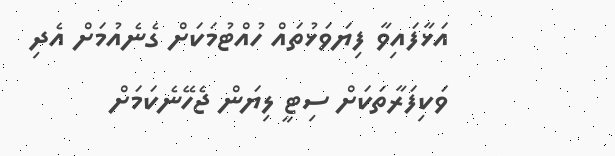އަޅާފައިވާ ފިޔަވަޅުތައް ހުއްޓުމަކަށް ގެނެއުމަށް އެދި ވަކިފަރާތަކަށް ސިޓީ ލިޔަން ޖެހޭނެކަމަށް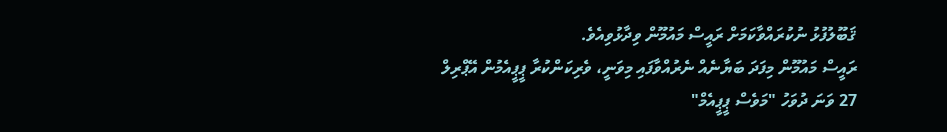ޤަބޫލުފުޅު ނުކުރައްވާކަމަށް ރައީސް މައުމޫން ވިދާޅުވިއެވެ.
ރައީސް މައުމޫން މިފަދަ ބަޔާނެއް ނެރުއްވާފައި މިވަނީ، ވެރިކަންކުރާ ޕީޕީއެމުން އޭޕްރިލް 27 ވަނަ ދުވަހު "މަވެސް ޕީޕީއެމް"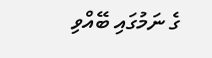ގެ ނަމުގައި ބޭއްވި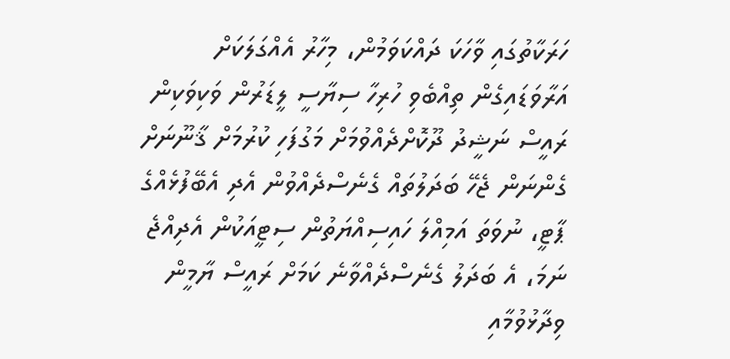ހަރަކާތުގައި ވާހަކަ ދައްކަވަމުން، މިހާރު އެއްގަލަކަށް އަރާވަޑައިގެން ތިއްބެވި ހުރިހާ ސިޔާސީ ލީޑަރުން ވަކިވަކިން ރައީސް ނަޝީދު ދޫކޮށްދެއްވުމަށް މަގުފަހި ކުރުމަށް ޤާނޫނަށް ގެންނަން ޖެހޭ ބަދަލުތައް ގެނެސްދެއްވުން އެދި އެބޭފުޅެއްގެ ޕާޓީ، ނުވަތަ އަމިއްލަ ހައިސިއްޔަތުން ސިޓީއަކުން އެދިއްޖެ ނަމަ، އެ ބަދަލު ގެނެސްދެއްވާނެ ކަމަށް ރައީސް ޔާމީން ވިދާޅުވުމާއި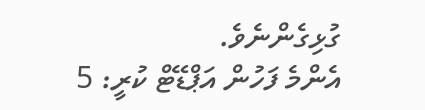ގުޅިގެންނެވެ.
އެންމެ ފަހުން އަޕްޑޭޓް ކުރީ: 5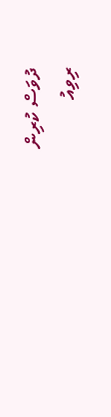ދުވަސް ކުރިން
ރިވިއު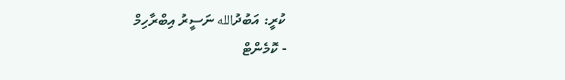ކުރީ: އަބުދުالله ނަސީރު އިބްރާހިމް
- ކޮމެންޓް